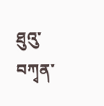ཐུའུ་བཀྭན་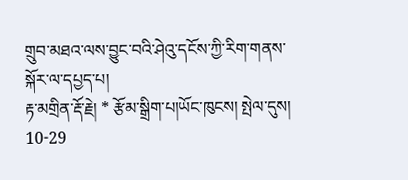གྲུབ་མཐའ་ལས་བྱུང་བའི་ཤེའུ་དངོས་ཀྱི་རིག་གནས་སྐོར་ལ་དཔྱད་པ།
རྟ་མགྲིན་རྡོ་རྗེ། * རྩོམ་སྒྲིག་པ།ཡོང་ཁུངས། སྤེལ་དུས། 10-29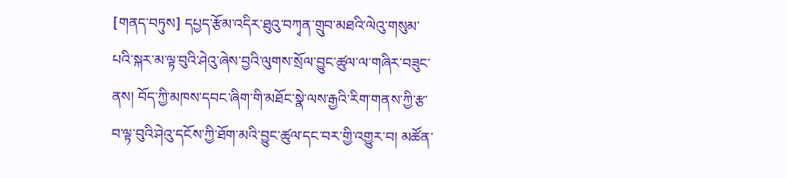[གནད་བཏུས] དཔྱད་རྩོམ་འདིར་ཐུའུ་བཀྭན་གྲུབ་མཐའི་ལེའུ་གསུམ་པའི་སྐར་མ་ལྟ་བུའི་ཤེའུ་ཞེས་བྱའི་ལུགས་སྲོལ་བྱུང་ཚུལ་ལ་གཞིར་བཟུང་ནས། བོད་ཀྱི་མཁས་དབང་ཞིག་གི་མཐོང་སྣེ་ལས་རྒྱའི་རིག་གནས་ཀྱི་རྩ་བ་ལྟ་བུའི་ཤེའུ་དངོས་ཀྱི་ཐོག་མའི་བྱུང་ཚུལ་དང་བར་གྱི་འགྱུར་བ། མཚོན་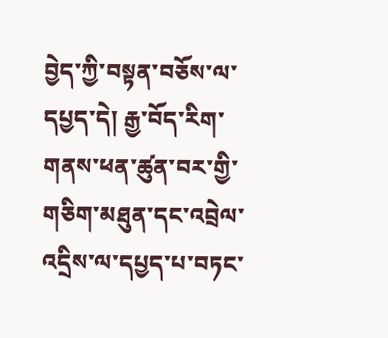བྱེད་ཀྱི་བསྟན་བཅོས་ལ་དཔྱད་དེ། རྒྱ་བོད་རིག་གནས་ཕན་ཚུན་བར་གྱི་གཅིག་མཐུན་དང་འབྲེལ་འདྲིས་ལ་དཔྱད་པ་བཏང་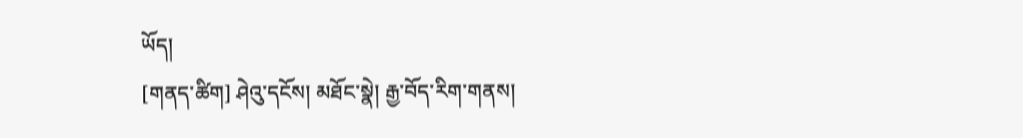ཡོད།
[གནད་ཚིག] ཤེའུ་དངོས། མཐོང་སྣེ། རྒྱ་བོད་རིག་གནས།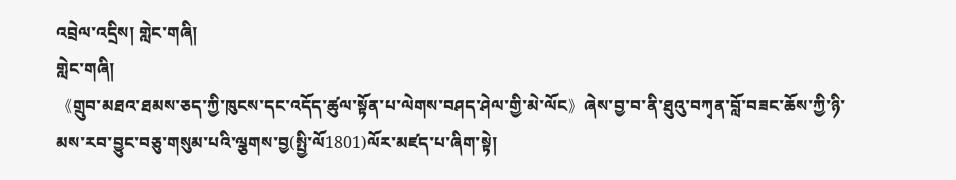འབྲེལ་འདྲིས། གླེང་གཞི།
གླེང་གཞི།
《གྲུབ་མཐའ་ཐམས་ཅད་ཀྱི་ཁུངས་དང་འདོད་ཚུལ་སྟོན་པ་ལེགས་བཤད་ཤེལ་གྱི་མེ་ལོང》ཞེས་བྱ་བ་ནི་ཐུའུ་བཀྭན་བློ་བཟང་ཆོས་ཀྱི་ཉི་མས་རབ་བྱུང་བཅུ་གསུམ་པའི་ལྕགས་བྱ(སྤྱི་ལོ1801)ལོར་མཛད་པ་ཞིག་སྟེ།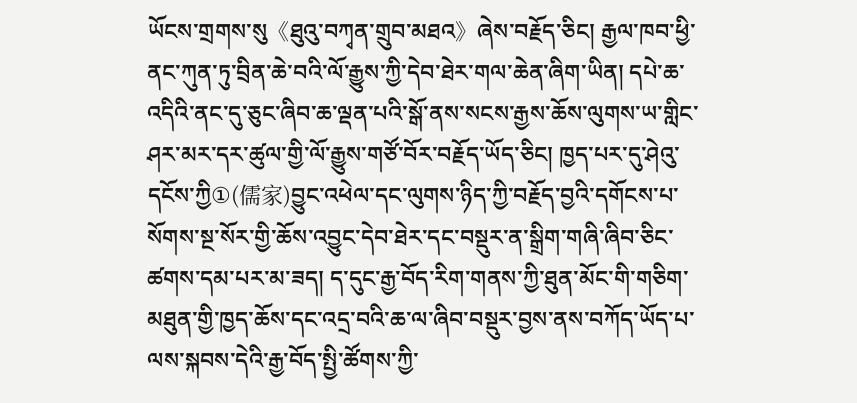ཡོངས་གྲགས་སུ《ཐུའུ་བཀྭན་གྲུབ་མཐའ》ཞེས་བརྗོད་ཅིང། རྒྱལ་ཁབ་ཕྱི་ནང་ཀུན་ཏུ་བྲིན་ཆེ་བའི་ལོ་རྒྱུས་ཀྱི་དེབ་ཐེར་གལ་ཆེན་ཞིག་ཡིན། དཔེ་ཆ་འདིའི་ནང་དུ་ཅུང་ཞིབ་ཆ་ལྡན་པའི་སྒོ་ནས་སངས་རྒྱས་ཆོས་ལུགས་ཡ་གླིང་ཤར་མར་དར་ཚུལ་གྱི་ལོ་རྒྱུས་གཙོ་བོར་བརྗོད་ཡོད་ཅིང། ཁྱད་པར་དུ་ཤེའུ་དངོས་ཀྱི①(儒家)བྱུང་འཕེལ་དང་ལུགས་ཉིད་ཀྱི་བརྗོད་བྱའི་དགོངས་པ་སོགས་སྔ་སོར་གྱི་ཆོས་འབྱུང་དེབ་ཐེར་དང་བསྡུར་ན་སྒྲིག་གཞི་ཞིབ་ཅིང་ཚགས་དམ་པར་མ་ཟད། ད་དུང་རྒྱ་བོད་རིག་གནས་ཀྱི་ཐུན་མོང་གི་གཅིག་མཐུན་གྱི་ཁྱད་ཆོས་དང་འདྲ་བའི་ཆ་ལ་ཞིབ་བསྡུར་བྱས་ནས་བཀོད་ཡོད་པ་ལས་སྐབས་དེའི་རྒྱ་བོད་སྤྱི་ཚོགས་ཀྱི་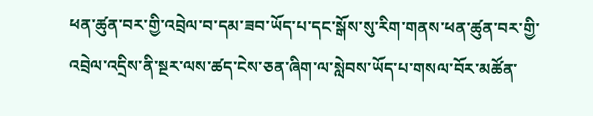ཕན་ཚུན་བར་གྱི་འབྲེལ་བ་དམ་ཟབ་ཡོད་པ་དང་སྒོས་སུ་རིག་གནས་ཕན་ཚུན་བར་གྱི་འབྲེལ་འདྲིས་ནི་སྔར་ལས་ཚད་ངེས་ཅན་ཞིག་ལ་སླེབས་ཡོད་པ་གསལ་བོར་མཚོན་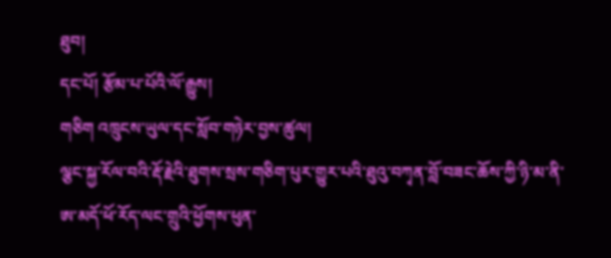ཐུབ།
དང་པོ། རྩོམ་པ་པོའི་ལོ་རྒྱུས།
གཅིག འཁྲུངས་ཡུལ་དང་སློབ་གཉེར་བྱས་ཚུལ།
ལྕང་སྐྱ་རོལ་བའི་རྡོ་རྗེའི་ཐུགས་སྲས་གཅིག་པུར་གྱུར་པའི་ཐུའུ་བཀྭན་བློ་བཟང་ཆོས་ཀྱི་ཉི་མ་ནི་ཨ་མདོ་ཕོ་རོད་ལང་གྲུའི་ཕྱོགས་ཕུན་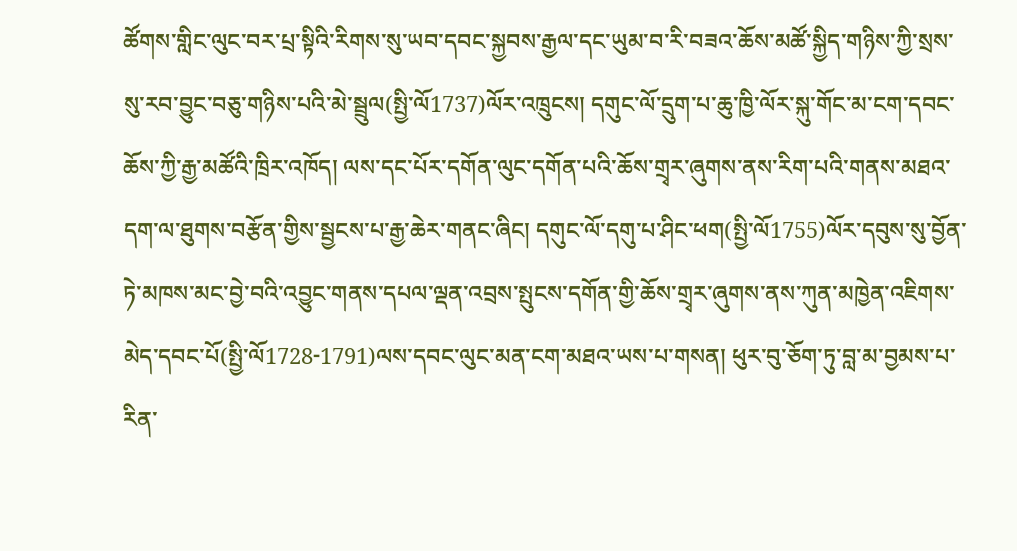ཚོགས་གླིང་ལུང་བར་པྲ་སྟིའི་རིགས་སུ་ཡབ་དབང་སྐྱབས་རྒྱལ་དང་ཡུམ་བ་རི་བཟའ་ཆོས་མཚོ་སྐྱིད་གཉིས་ཀྱི་སྲས་སུ་རབ་བྱུང་བཅུ་གཉིས་པའི་མེ་སྦྲུལ(སྤྱི་ལོ1737)ལོར་འཁྲུངས། དགུང་ལོ་དྲུག་པ་ཆུ་ཁྱི་ལོར་སྐུ་གོང་མ་ངག་དབང་ཆོས་ཀྱི་རྒྱ་མཚོའི་ཁྲིར་འཁོད། ལས་དང་པོར་དགོན་ལུང་དགོན་པའི་ཆོས་གྲྭར་ཞུགས་ནས་རིག་པའི་གནས་མཐའ་དག་ལ་ཐུགས་བརྩོན་གྱིས་སྦྱངས་པ་རྒྱ་ཆེར་གནང་ཞིང། དགུང་ལོ་དགུ་པ་ཤིང་ཕག(སྤྱི་ལོ1755)ལོར་དབུས་སུ་བྱོན་ཏེ་མཁས་མང་བྱེ་བའི་འབྱུང་གནས་དཔལ་ལྡན་འབྲས་སྤུངས་དགོན་གྱི་ཆོས་གྲྭར་ཞུགས་ནས་ཀུན་མཁྱེན་འཇིགས་མེད་དབང་པོ(སྤྱི་ལོ1728-1791)ལས་དབང་ལུང་མན་ངག་མཐའ་ཡས་པ་གསན། ཕུར་བུ་ཅོག་ཏུ་བླ་མ་བྱམས་པ་རིན་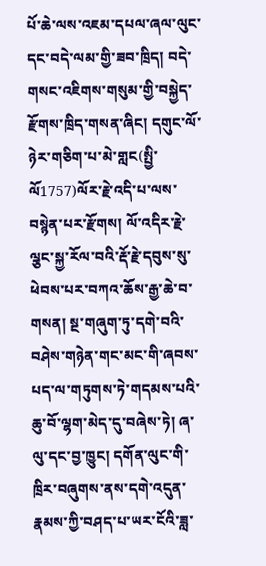པོ་ཆེ་ལས་འཇམ་དཔལ་ཞལ་ལུང་དང་བདེ་ལམ་གྱི་ཟབ་ཁྲིད། བདེ་གསང་འཇིགས་གསུམ་གྱི་བསྐྱེད་རྫོགས་ཁྲིད་གསན་ཞིང། དགུང་ལོ་ཉེར་གཅིག་པ་མེ་གླང(སྤྱི་ལོ1757)ལོར་རྗེ་འདི་པ་ལས་བསྙེན་པར་རྫོགས། ལོ་འདིར་རྗེ་ལྕང་སྐྱ་རོལ་བའི་རྡོ་རྗེ་དབུས་སུ་ཕེབས་པར་བཀའ་ཆོས་རྒྱ་ཆེ་བ་གསན། སྔ་གཞུག་ཏུ་དགེ་བའི་བཤེས་གཉེན་གང་མང་གི་ཞབས་པད་ལ་གཏུགས་ཏེ་གདམས་པའི་ཆུ་བོ་ལྷག་མེད་དུ་བཞེས་ཏེ། ཞ་ལུ་དང་བྱ་ཁྱུང། དགོན་ལུང་གི་ཁྲིར་བཞུགས་ནས་དགེ་འདུན་རྣམས་ཀྱི་བཤད་པ་ཡར་ངོའི་ཟླ་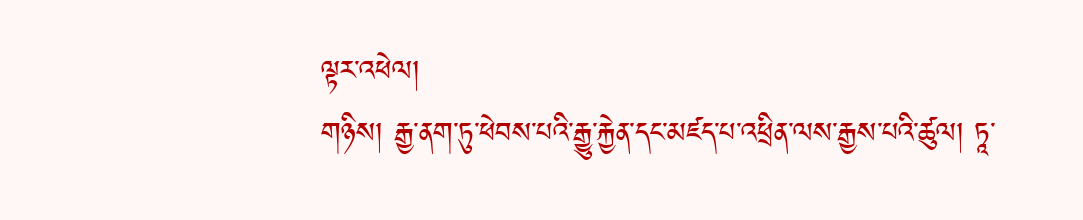ལྟར་འཕེལ།
གཉིས། རྒྱ་ནག་ཏུ་ཕེབས་པའི་རྒྱུ་རྐྱེན་དང་མཛད་པ་འཕྲིན་ལས་རྒྱས་པའི་ཚུལ། ཏཱ་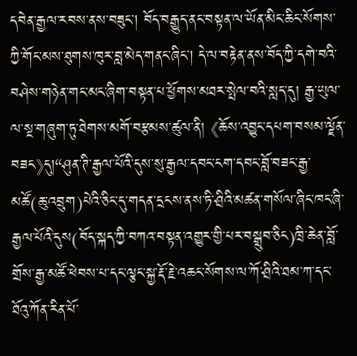དབེན་རྒྱལ་རབས་ནས་བཟུང། བོད་བརྒྱུད་ནང་བསྟན་ལ་ཡོན་མིང་ཆིང་སོགས་ཀྱི་གོང་མས་ཐུགས་ཁུར་བླ་མེད་གནང་ཞིང། དེ་ལ་བརྟེན་ནས་བོད་ཀྱི་དགེ་བའི་བཤེས་གཉེན་གང་མང་ཞིག་བསྟན་པ་ཕྱོགས་མཐར་སྤེལ་བའི་སླད་དུ། རྒྱ་ཡུལ་ལ་སྔ་གཞུག་ཏུ་ཐེགས་མགོ་བརྩམས་ཚུལ་ནི། 《ཆོས་འབྱུང་དཔག་བསམ་ལྗོན་བཟང》དུ།“ཤུན་ཊི་རྒྱལ་པོའི་དུས་སུ་རྒྱལ་དབང་ངག་དབང་བློ་བཟང་རྒྱ་མཚོ(ཆུ་འབྲུག)པེའི་ཅིང་དུ་གདན་དྲངས་ནས་ཏི་ཤྲིའི་མཚན་གསོལ་ཞིང་ཁང་ཞི་རྒྱལ་པོའི་དུས(བོད་སྐད་ཀྱི་བཀའ་བསྟན་འགྱུར་གྱི་པར་བསྒྲུབ་ཅིང)ཁྲི་ཆེན་བློ་གྲོས་རྒྱ་མཚོ་ཕེབས་པ་དང་ལྕང་སྐྱ་རྡོ་རྗེ་འཆང་སོགས་ལ་ཀོ་ཤྲིའི་ཐམ་ཀ་དང་ཐོའུ་ཀོན་རིན་པོ་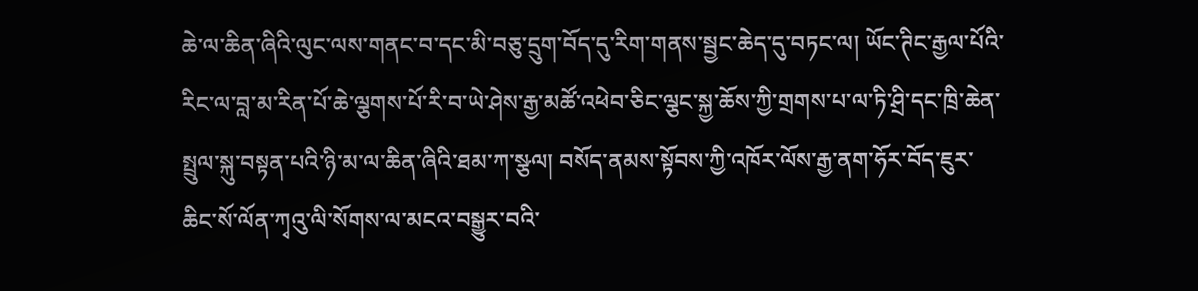ཆེ་ལ་ཆིན་ཞིའི་ལུང་ལས་གནང་བ་དང་མི་བཅུ་དྲུག་བོད་དུ་རིག་གནས་སྦྱང་ཆེད་དུ་བཏང་ལ། ཡོང་ཊིང་རྒྱལ་པོའི་རིང་ལ་བླ་མ་རིན་པོ་ཆེ་ལྕགས་པོ་རི་བ་ཡེ་ཤེས་རྒྱ་མཚོ་འཕེབ་ཅིང་ལྕང་སྐྱ་ཆོས་ཀྱི་གྲགས་པ་ལ་ཏི་ཤྲི་དང་ཁྲི་ཆེན་སྤྲུལ་སྐུ་བསྟན་པའི་ཉི་མ་ལ་ཆིན་ཞིའི་ཐམ་ཀ་སྩལ། བསོད་ནམས་སྟོབས་ཀྱི་འཁོར་ལོས་རྒྱ་ནག་ཧོར་བོད་ཇུར་ཆིང་སོ་ལོན་ཀྭའུ་ལི་སོགས་ལ་མངའ་བསྒྱུར་བའི་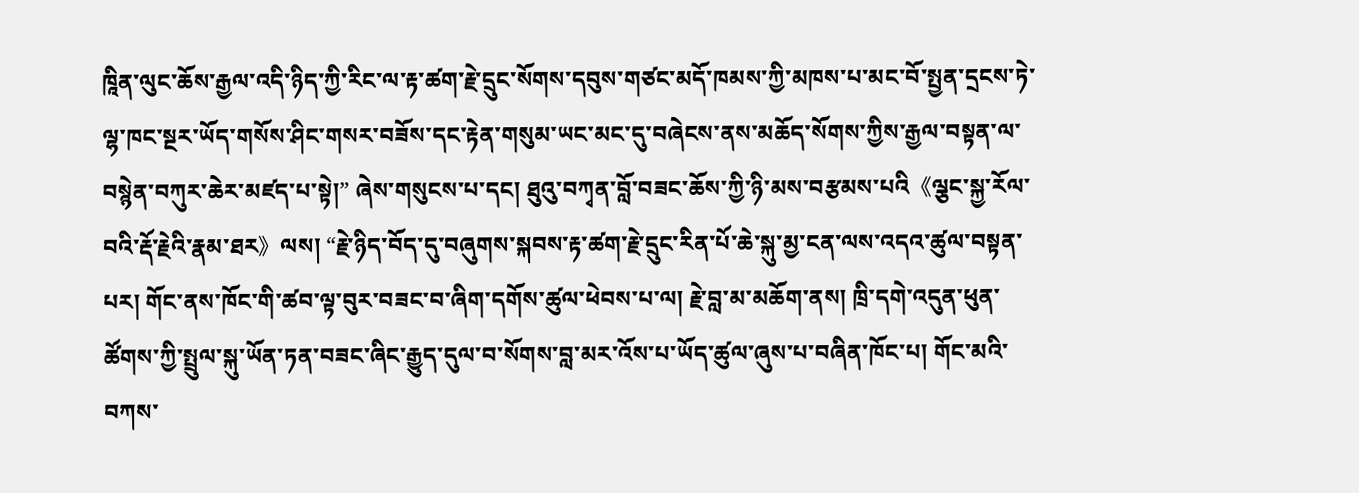ཁཱིན་ལུང་ཆོས་རྒྱལ་འདི་ཉིད་ཀྱི་རིང་ལ་རྟ་ཚག་རྗེ་དྲུང་སོགས་དབུས་གཙང་མདོ་ཁམས་ཀྱི་མཁས་པ་མང་བོ་སྤྱན་དྲངས་ཏེ་ལྷ་ཁང་སྔར་ཡོད་གསོས་ཤིང་གསར་བཟོས་དང་རྟེན་གསུམ་ཡང་མང་དུ་བཞེངས་ནས་མཆོད་སོགས་ཀྱིས་རྒྱལ་བསྟན་ལ་བསྙེན་བཀུར་ཆེར་མཛད་པ་སྟེ།” ཞེས་གསུངས་པ་དང། ཐུའུ་བཀྭན་བློ་བཟང་ཆོས་ཀྱི་ཉི་མས་བརྩམས་པའི《ལྕང་སྐྱ་རོལ་བའི་རྡོ་རྗེའི་རྣམ་ཐར》ལས། “རྗེ་ཉིད་བོད་དུ་བཞུགས་སྐབས་རྟ་ཚག་རྗེ་དྲུང་རིན་པོ་ཆེ་སྐུ་མྱ་ངན་ལས་འདའ་ཚུལ་བསྟན་པར། གོང་ནས་ཁོང་གི་ཚབ་ལྟ་བུར་བཟང་བ་ཞིག་དགོས་ཚུལ་ཕེབས་པ་ལ། རྗེ་བླ་མ་མཆོག་ནས། ཁྲི་དགེ་འདུན་ཕུན་ཚོགས་ཀྱི་སྤྲུལ་སྐུ་ཡོན་ཏན་བཟང་ཞིང་རྒྱུད་དུལ་བ་སོགས་བླ་མར་འོས་པ་ཡོད་ཚུལ་ཞུས་པ་བཞིན་ཁོང་པ། གོང་མའི་བཀས་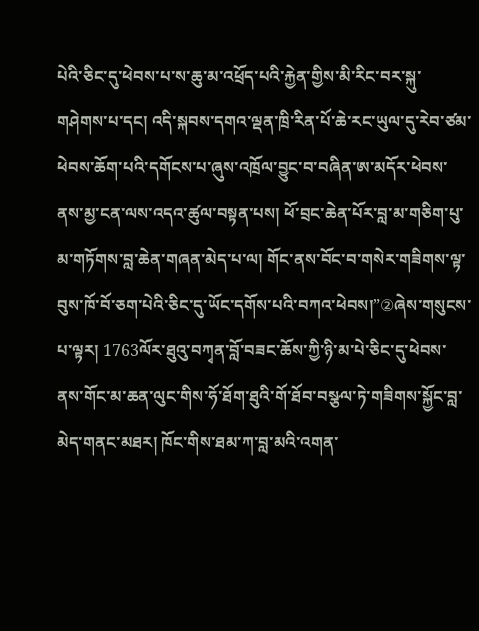པེའི་ཅིང་དུ་ཕེབས་པ་ས་ཆུ་མ་འཕྲོད་པའི་རྐྱེན་གྱིས་མི་རིང་བར་སྐུ་གཤེགས་པ་དང། འདི་སྐབས་དགའ་ལྡན་ཁྲི་རིན་པོ་ཆེ་རང་ཡུལ་དུ་རེབ་ཙམ་ཕེབས་ཆོག་པའི་དགོངས་པ་ཞུས་འཁྲོལ་བྱུང་བ་བཞིན་ཨ་མདོར་ཕེབས་ནས་མྱ་ངན་ལས་འདའ་ཚུལ་བསྟན་པས། ཕོ་བྲང་ཆེན་པོར་བླ་མ་གཅིག་པུ་མ་གཏོགས་བླ་ཆེན་གཞན་མེད་པ་ལ། གོང་ནས་བོང་བ་གསེར་གཟིགས་ལྟ་བུས་ཁོ་བོ་ཅག་པེའི་ཅིང་དུ་ཡོང་དགོས་པའི་བཀའ་ཕེབས།”②ཞེས་གསུངས་པ་ལྟར། 1763ལོར་ཐུའུ་བཀྭན་བློ་བཟང་ཆོས་ཀྱི་ཉི་མ་པེ་ཅིང་དུ་ཕེབས་ནས་གོང་མ་ཆན་ལུང་གིས་ཧོ་ཐོག་ཐུའི་གོ་ཐོབ་བསྩལ་ཏེ་གཟིགས་སྐྱོང་བླ་མེད་གནང་མཐར། ཁོང་གིས་ཐམ་ཀ་བླ་མའི་འགན་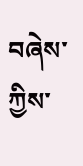བཞེས་ཀྱིས་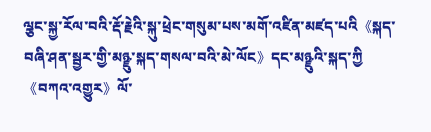ལྕང་སྐྱ་རོལ་བའི་རྡོ་རྗེའི་སྐུ་ཕྲེང་གསུམ་པས་མགོ་འཛིན་མཛད་པའི《སྐད་བཞི་ཤན་སྦྱར་གྱི་མཉྫུ་སྐད་གསལ་བའི་མེ་ལོང》དང་མཉྫུའི་སྐད་ཀྱི《བཀའ་འགྱུར》ལོ་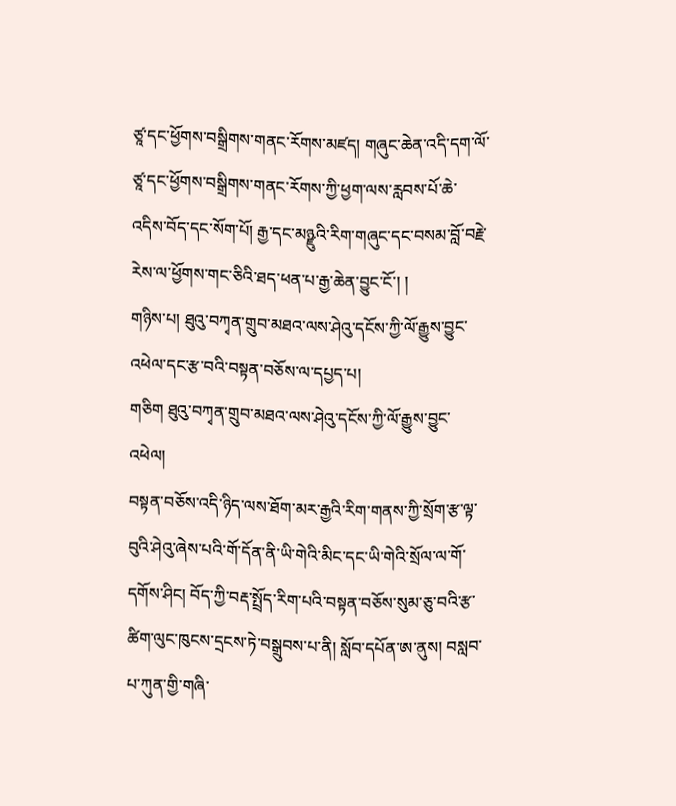ཙཱ་དང་ཕྱོགས་བསྒྲིགས་གནང་རོགས་མཛད། གཞུང་ཆེན་འདི་དག་ལོ་ཙཱ་དང་ཕྱོགས་བསྒྲིགས་གནང་རོགས་ཀྱི་ཕྱག་ལས་རླབས་པོ་ཆེ་འདིས་བོད་དང་སོག་པོ། རྒྱ་དང་མཉྫུའི་རིག་གཞུང་དང་བསམ་བློ་བརྗེ་རེས་ལ་ཕྱོགས་གང་ཅིའི་ཐད་ཕན་པ་རྒྱ་ཆེན་བྱུང་ངོ་། །
གཉིས་པ། ཐུའུ་བཀྭན་གྲུབ་མཐའ་ལས་ཤེའུ་དངོས་ཀྱི་ལོ་རྒྱུས་བྱུང་འཕེལ་དང་རྩ་བའི་བསྟན་བཅོས་ལ་དཔྱད་པ།
གཅིག ཐུའུ་བཀྭན་གྲུབ་མཐའ་ལས་ཤེའུ་དངོས་ཀྱི་ལོ་རྒྱུས་བྱུང་འཕེལ།
བསྟན་བཅོས་འདི་ཉིད་ལས་ཐོག་མར་རྒྱའི་རིག་གནས་ཀྱི་སྲོག་རྩ་ལྟ་བུའི་ཤེའུ་ཞེས་པའི་གོ་དོན་ནི་ཡི་གེའི་མིང་དང་ཡི་གེའི་སྲོལ་ལ་གོ་དགོས་ཤིང། བོད་ཀྱི་བརྡ་སྤྲོད་རིག་པའི་བསྟན་བཅོས་སུམ་ཅུ་བའི་རྩ་ཚིག་ལུང་ཁུངས་དྲངས་ཏེ་བསྒྲུབས་པ་ནི། སློབ་དཔོན་ཨ་ནུས། བསླབ་པ་ཀུན་གྱི་གཞི་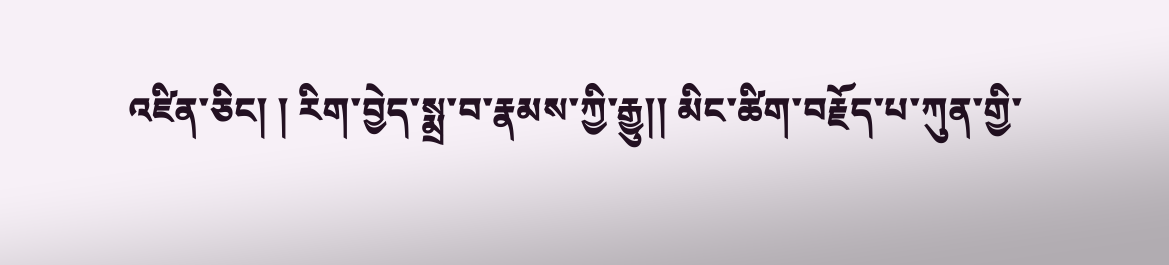འཛིན་ཅིང། ། རིག་བྱེད་སྨྲ་བ་རྣམས་ཀྱི་རྒྱུ།། མིང་ཚིག་བརྗོད་པ་ཀུན་གྱི་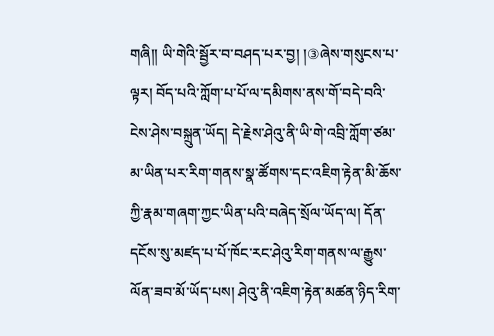གཞི།། ཡི་གེའི་སྦྱོར་བ་བཤད་པར་བྱ། །③ཞེས་གསུངས་པ་ལྟར། བོད་པའི་ཀློག་པ་པོ་ལ་དམིགས་ནས་གོ་བདེ་བའི་ངེས་ཤེས་བསྐྲུན་ཡོད། དེ་རྗེས་ཤེའུ་ནི་ཡི་གེ་འབྲི་ཀློག་ཙམ་མ་ཡིན་པར་རིག་གནས་སྣ་ཚོགས་དང་འཇིག་རྟེན་མི་ཆོས་ཀྱི་རྣམ་གཞག་ཀྱང་ཡིན་པའི་བཞེད་སྲོལ་ཡོད་ལ། དོན་དངོས་སུ་མཛད་པ་པོ་ཁོང་རང་ཤེའུ་རིག་གནས་ལ་རྒྱུས་ལོན་ཟབ་མོ་ཡོད་པས། ཤེའུ་ནི་འཇིག་རྟེན་མཚན་ཉིད་རིག་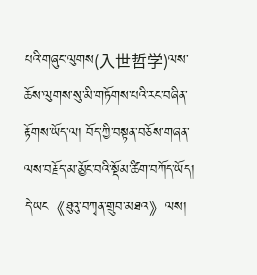པའི་གཞུང་ལུགས(入世哲学)ལས་ཆོས་ལུགས་སུ་མི་གཏོགས་པའི་རང་བཞིན་རྟོགས་ཡོད་ལ། བོད་ཀྱི་བསྟན་བཅོས་གཞན་ལས་བརྗོད་མ་མྱོང་བའི་སྡོམ་ཚིག་བཀོད་ཡོད། དེ་ཡང《ཐུའུ་བཀྭན་གྲུབ་མཐའ》ལས།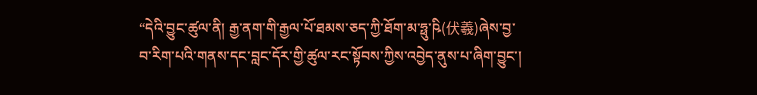“དེའི་བྱུང་ཚུལ་ནི། རྒྱ་ནག་གི་རྒྱལ་པོ་ཐམས་ཅད་ཀྱི་ཐོག་མ་ཧྥུ་ཥི(伏羲)ཞེས་བྱ་བ་རིག་པའི་གནས་དང་བླང་དོར་གྱི་ཚུལ་རང་སྟོབས་ཀྱིས་འབྱེད་ནུས་པ་ཞིག་བྱུང་།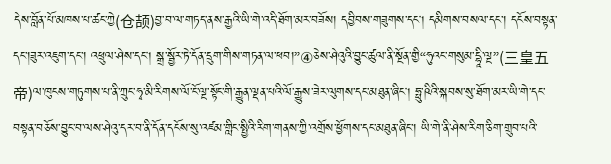དེས་བློན་པོ་མཁས་པ་ཚང་ཀྱེ(仓颉)བྱ་བ་ལ་གཏད་ནས་རྒྱའི་ཡི་གེ་འདི་ཐོག་མར་བཟོས། དབྱིབས་གཟུགས་དང། དམིགས་བསལ་དང་། དངོས་བསྟན་དང་།ཟུར་འཇུག་དང་། འཕྲུལ་ཤེས་དང། སྒྲ་སྦྱོར་ཏེ་དོན་དྲུག་གིས་གཏན་ལ་ཕབ།”④ཅེས་ཤེའུའི་བྱུང་ཚུལ་ནི་སྔོན་གྱི“ཧུའང་གསུམ་དྷཱི་ལྔ”(三皇五帝)ལ་ཁུངས་གཏུགས་པ་ནི་ཀྲུང་ཧྭ་མི་རིགས་ལོ་ངོ་ལྔ་སྟོང་གི་རྒྱུན་ལྡན་པའི་ལོ་རྒྱུས་ཟེར་ལུགས་དང་མཐུན་ཞིང། ཧྥུ་ཥིའི་སྐབས་སུ་ཐོག་མར་ཡི་གེ་དང་བསྟན་བཅོས་བྱུང་བ་ལས་ཤེའུ་དར་བ་ནི་དོན་དངོས་སུ་འཛམ་གླིང་སྤྱིའི་རིག་གནས་ཀྱི་འགྲོས་ཕྱོགས་དང་མཐུན་ཞིང་། ཡི་གེ་ནི་ཤེས་རིག་ཅིག་གྲུབ་པའི་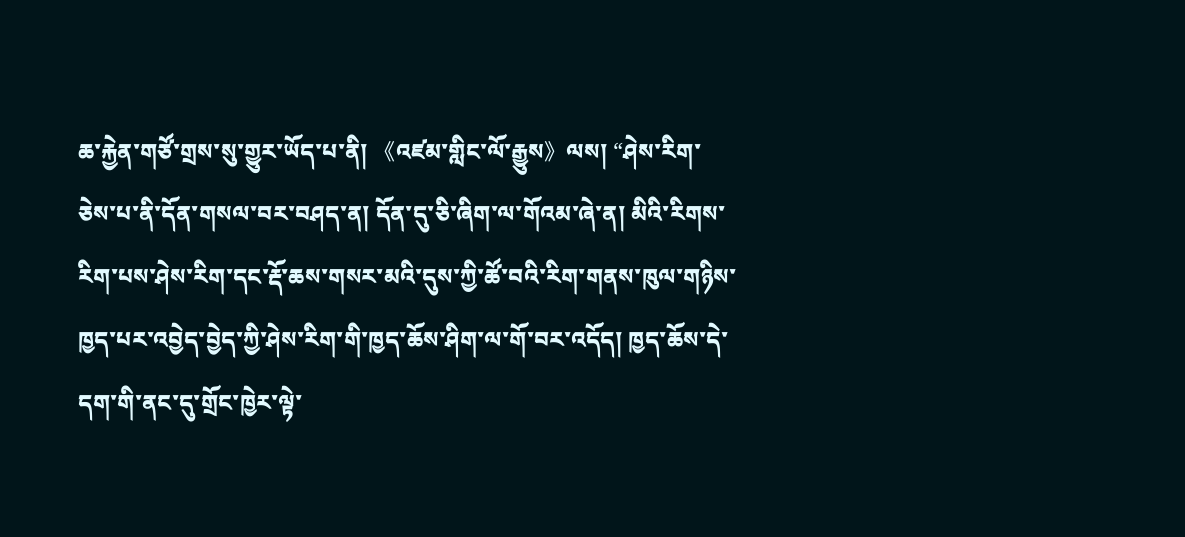ཆ་རྐྱེན་གཙོ་གྲས་སུ་གྱུར་ཡོད་པ་ནི། 《འཛམ་གླིང་ལོ་རྒྱུས》ལས། “ཤེས་རིག་ཅེས་པ་ནི་དོན་གསལ་བར་བཤད་ན། དོན་དུ་ཅི་ཞིག་ལ་གོའམ་ཞེ་ན། མིའི་རིགས་རིག་པས་ཤེས་རིག་དང་རྡོ་ཆས་གསར་མའི་དུས་ཀྱི་ཚོ་བའི་རིག་གནས་ཁུལ་གཉིས་ཁྱད་པར་འབྱེད་བྱེད་ཀྱི་ཤེས་རིག་གི་ཁྱད་ཆོས་ཤིག་ལ་གོ་བར་འདོད། ཁྱད་ཆོས་དེ་དག་གི་ནང་དུ་གྲོང་ཁྱེར་ལྟེ་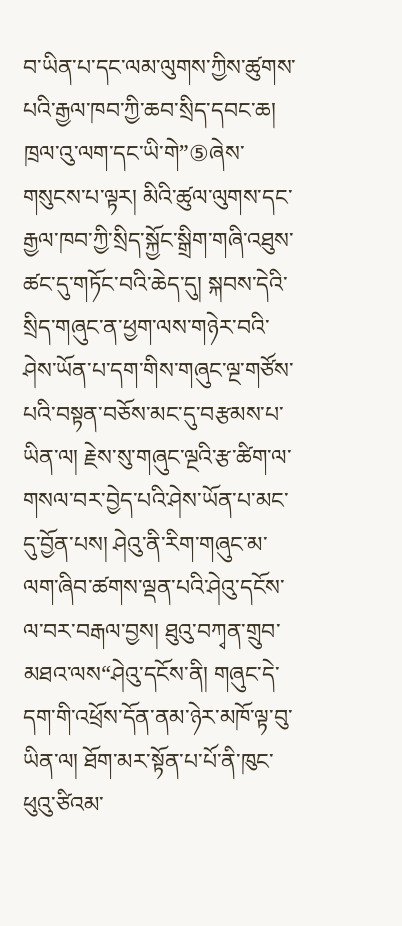བ་ཡིན་པ་དང་ལམ་ལུགས་ཀྱིས་ཚུགས་པའི་རྒྱལ་ཁབ་ཀྱི་ཆབ་སྲིད་དབང་ཆ། ཁྲལ་འུ་ལག་དང་ཡི་གེ”⑤ཞེས་གསུངས་པ་ལྟར། མིའི་ཚུལ་ལུགས་དང་རྒྱལ་ཁབ་ཀྱི་སྲིད་སྐྱོང་སྒྲིག་གཞི་འཐུས་ཚང་དུ་གཏོང་བའི་ཆེད་དུ། སྐབས་དེའི་སྲིད་གཞུང་ན་ཕྱག་ལས་གཉེར་བའི་ཤེས་ཡོན་པ་དག་གིས་གཞུང་ལྔ་གཙོས་པའི་བསྟན་བཅོས་མང་དུ་བརྩམས་པ་ཡིན་ལ། རྗེས་སུ་གཞུང་ལྔའི་རྩ་ཚིག་ལ་གསལ་བར་བྱེད་པའི་ཤེས་ཡོན་པ་མང་དུ་བྱོན་པས། ཤེའུ་ནི་རིག་གཞུང་མ་ལག་ཞིབ་ཚགས་ལྡན་པའི་ཤེའུ་དངོས་ལ་བར་བརྒལ་བྱས། ཐུའུ་བཀྭན་གྲུབ་མཐའ་ལས“ཤེའུ་དངོས་ནི། གཞུང་དེ་དག་གི་འཕྲོས་དོན་ནམ་ཉེར་མཁོ་ལྟ་བུ་ཡིན་ལ། ཐོག་མར་སྟོན་པ་པོ་ནི་ཁུང་ཕུའུ་ཙིའམ་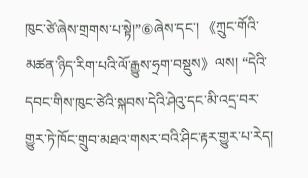ཁུང་ཙེ་ཞེས་གྲགས་པ་སྟེ།”⑥ཞེས་དང་། 《ཀྲུང་གོའི་མཚན་ཉིད་རིག་པའི་ལོ་རྒྱུས་ཧྲག་བསྡུས》ལས། “དེའི་དབང་གིས་ཁུང་ཙེའི་སྐབས་དེའི་ཤེའུ་དང་མི་འདྲ་བར་གྱུར་ཏེ་ཁོང་གྲུབ་མཐའ་གསར་བའི་ཤིང་རྟར་གྱུར་པ་རེད།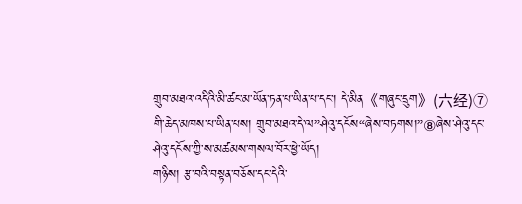གྲུབ་མཐའ་འདིའི་མི་ཚང་མ་ཡོན་ཏན་པ་ཡིན་པ་དང་། དེ་མིན《གཞུང་དྲུག》(六经)⑦
གི་ཆེད་མཁས་པ་ཡིན་པས། གྲུབ་མཐའ་དེ་ལ”ཤེའུ་དངོས“ཞེས་བཏགས།”⑧ཞེས་ཤེའུ་དང་ཤེའུ་དངོས་ཀྱི་ས་མཚམས་གསལ་བོར་ཕྱེ་ཡོད།
གཉིས། རྩ་བའི་བསྟན་བཅོས་དང་དེའི་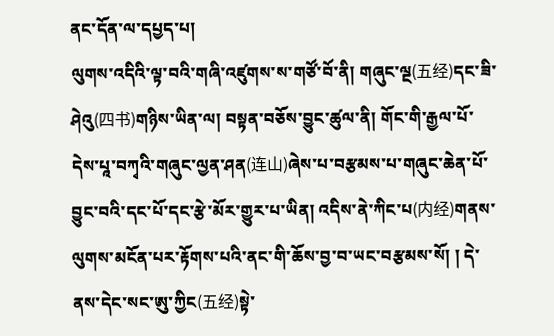ནང་དོན་ལ་དཔྱད་པ།
ལུགས་འདིའི་ལྟ་བའི་གཞི་འཛུགས་ས་གཙོ་བོ་ནི། གཞུང་ལྔ(五经)དང་ཟི་ཤེའུ(四书)གཉིས་ཡིན་ལ། བསྟན་བཅོས་བྱུང་ཚུལ་ནི། གོང་གི་རྒྱལ་པོ་དེས་པཱ་བཀྭའི་གཞུང་ལྱན་ཤན(连山)ཞེས་པ་བརྩམས་པ་གཞུང་ཆེན་པོ་བྱུང་བའི་དང་པོ་དང་རྩེ་མོར་གྱུར་པ་ཡིན། འདིས་ནེ་ཀིང་པ(内经)གནས་ལུགས་མངོན་པར་རྟོགས་པའི་ནང་གི་ཆོས་བྱ་བ་ཡང་བརྩམས་སོ། ། དེ་ནས་དེང་སང་ཨུ་ཀྱིང(五经)སྟེ་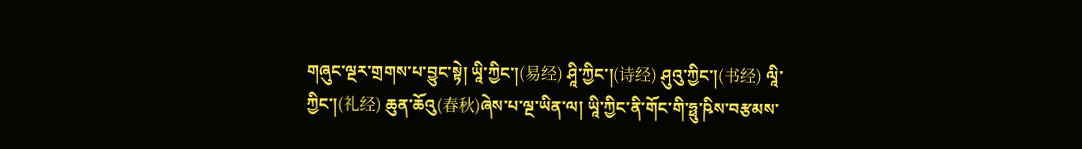གཞུང་ལྔར་གྲགས་པ་བྱུང་སྟེ། ཡཱི་ཀྱིང་།(易经) ཤཱི་ཀྱིང་།(诗经) ཤུའུ་ཀྱིང་།(书经) ལཱི་ཀྱིང་།(礼经) ཆུན་ཆོའུ(春秋)ཞེས་པ་ལྔ་ཡིན་ལ། ཡཱི་ཀྱིང་ནི་གོང་གི་ཧྥུ་ཥིས་བརྩམས་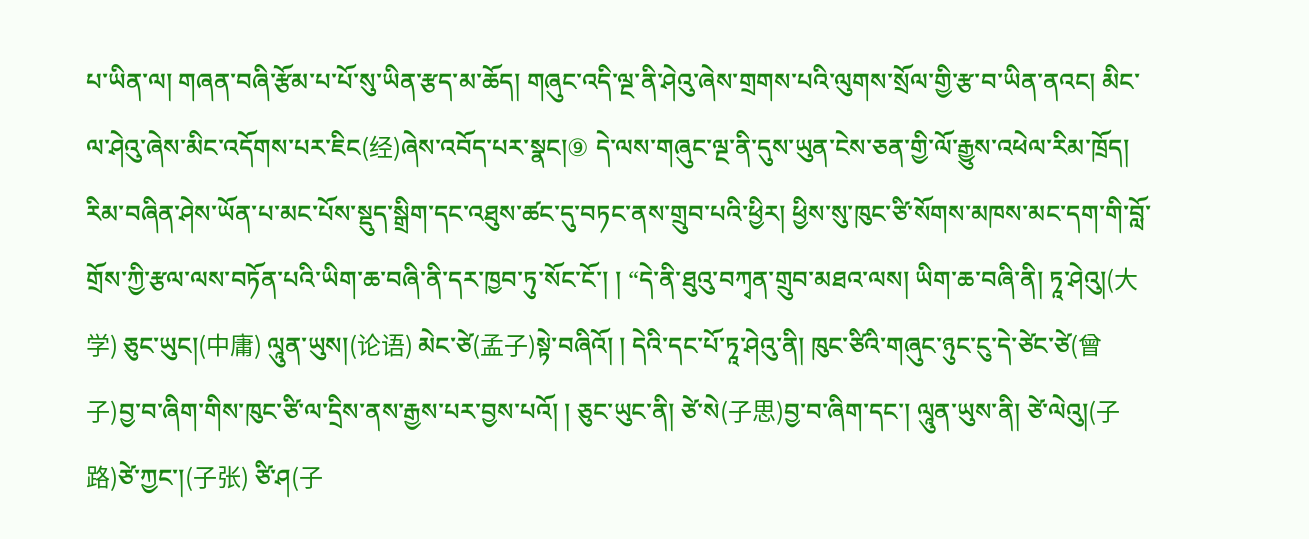པ་ཡིན་ལ། གཞན་བཞི་རྩོམ་པ་པོ་སུ་ཡིན་རྩད་མ་ཆོད། གཞུང་འདི་ལྔ་ནི་ཤེའུ་ཞེས་གྲགས་པའི་ལུགས་སྲོལ་གྱི་རྩ་བ་ཡིན་ནའང། མིང་ལ་ཤེའུ་ཞེས་མིང་འདོགས་པར་ཇིང(经)ཞེས་འབོད་པར་སྣང།⑨ དེ་ལས་གཞུང་ལྔ་ནི་དུས་ཡུན་ངེས་ཅན་གྱི་ལོ་རྒྱུས་འཕེལ་རིམ་ཁྲོད། རིམ་བཞིན་ཤེས་ཡོན་པ་མང་པོས་སྡུད་སྒྲིག་དང་འཐུས་ཚང་དུ་བཏང་ནས་གྲུབ་པའི་ཕྱིར། ཕྱིས་སུ་ཁུང་ཙི་སོགས་མཁས་མང་དག་གི་བློ་གྲོས་ཀྱི་རྩལ་ལས་བཏོན་པའི་ཡིག་ཆ་བཞི་ནི་དར་ཁྱབ་ཏུ་སོང་ངོ་། ། “དེ་ནི་ཐུའུ་བཀྭན་གྲུབ་མཐའ་ལས། ཡིག་ཆ་བཞི་ནི། ཏཱ་ཤེའུ།(大学) ཅུང་ཡུང།(中庸) ལཱུན་ཡུས།(论语) མེང་ཙེ(孟子)སྟེ་བཞིའོ། ། དེའི་དང་པོ་ཏཱ་ཤེའུ་ནི། ཁུང་ཙིའི་གཞུང་ཉུང་ངུ་དེ་ཙེང་ཙེ(曾子)བྱ་བ་ཞིག་གིས་ཁུང་ཙི་ལ་དྲིས་ནས་རྒྱས་པར་བྱས་པའོ། ། ཅུང་ཡུང་ནི། ཙེ་སེ(子思)བྱ་བ་ཞིག་དང་། ལཱུན་ཡུས་ནི། ཙེ་ལེའུ།(子路)ཙེ་ཀྱང་།(子张) ཙི་ཤ(子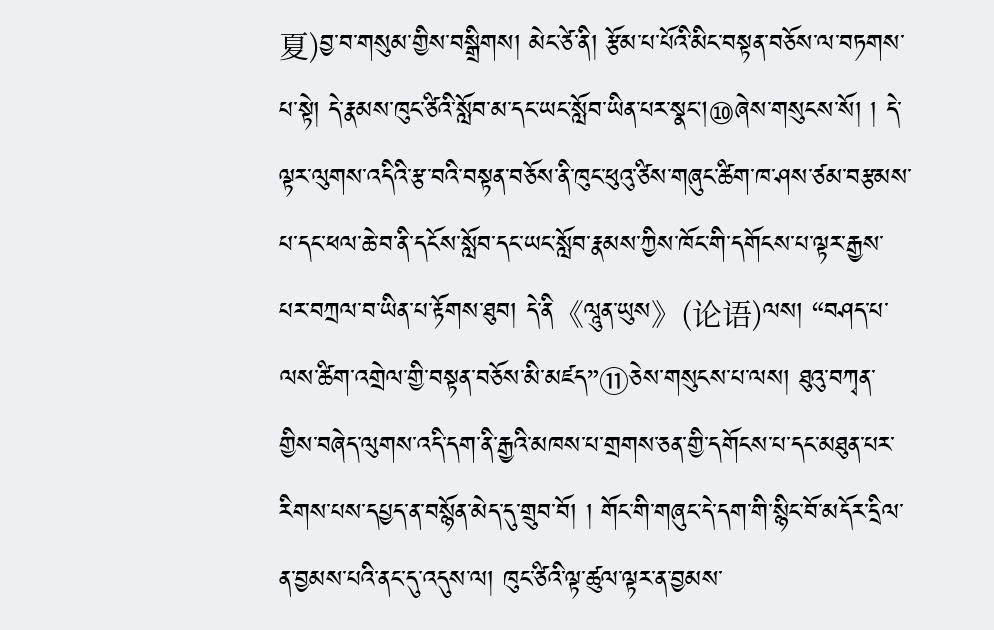夏)བྱ་བ་གསུམ་གྱིས་བསྒྲིགས། མེང་ཙེ་ནི། རྩོམ་པ་པོའི་མིང་བསྟན་བཅོས་ལ་བཏགས་པ་སྟེ། དེ་རྣམས་ཁུང་ཙིའི་སློབ་མ་དང་ཡང་སློབ་ཡིན་པར་སྣང།⑩ཞེས་གསུངས་སོ། ། དེ་ལྟར་ལུགས་འདིའི་རྩ་བའི་བསྟན་བཅོས་ནི་ཁུང་ཕུའུ་ཙིས་གཞུང་ཚིག་ཁ་ཤས་ཙམ་བརྩམས་པ་དང་ཕལ་ཆེ་བ་ནི་དངོས་སློབ་དང་ཡང་སློབ་རྣམས་ཀྱིས་ཁོང་གི་དགོངས་པ་ལྟར་རྒྱས་པར་བཀྲལ་བ་ཡིན་པ་རྟོགས་ཐུབ། དེ་ནི《ལཱུན་ཡུས》(论语)ལས། “བཤད་པ་ལས་ཚིག་འགྲེལ་གྱི་བསྟན་བཅོས་མི་མཛད”⑪ཅེས་གསུངས་པ་ལས། ཐུའུ་བཀྭན་གྱིས་བཞེད་ལུགས་འདི་དག་ནི་རྒྱའི་མཁས་པ་གྲགས་ཅན་གྱི་དགོངས་པ་དང་མཐུན་པར་རིགས་པས་དཔྱད་ན་བསྙོན་མེད་དུ་གྲུབ་བོ། ། གོང་གི་གཞུང་དེ་དག་གི་སྙིང་བོ་མདོར་དྲིལ་ན་བྱམས་པའི་ནང་དུ་འདུས་ལ། ཁུང་ཙིའི་ལྟ་ཚུལ་ལྟར་ན་བྱམས་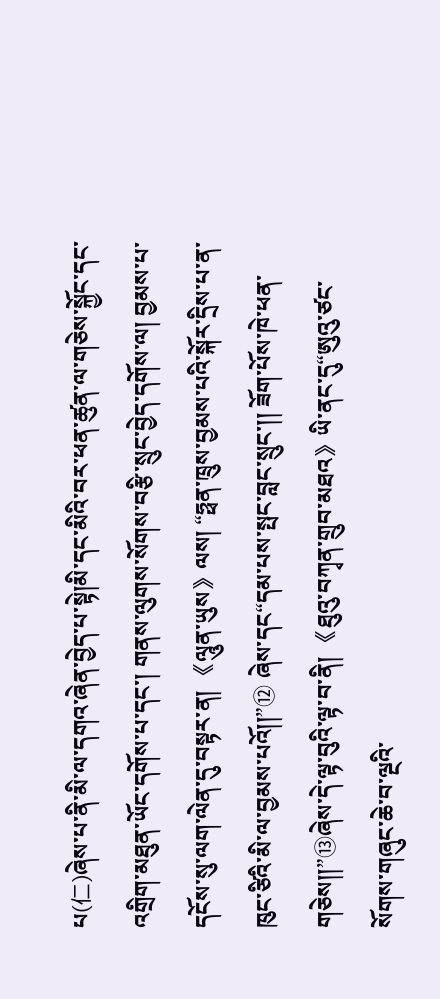པ(仁)ཞེས་པ་ནི་མི་ལ་དགའ་ཞེན་བྱེད་པ་སྟེ།མི་དང་མིའི་བར་ཕན་ཚུན་ལ་གཅེས་སྐྱོང་དང་འགྲིག་མཐུན་ཡོང་དགོས་པ་དང་། གནས་ལུགས་སོགས་བརྩི་སྲུང་བྱེད་དགོས་ལ། བྱམས་པ་དངོས་སུ་ལག་ལེན་དུ་བསྟར་ན། 《ལཱུན་ཡུས》ལས། “ཧྥན་ཁྲུས་བྱམས་པའི་སྐོར་དྲིས་པ་ན་ཁུང་ཙིའི་མི་ལ་བྱམས་པའོ།།”⑫ ཞེས་དང“དམ་པས་སྤང་བླང་སྲུང་།། ཟོག་པོས་ཁེ་ཕན་གཅེས།།”⑬ཞེས་དེ་ལྟ་བུའི་ལྟ་བ་ནི། 《ཐུའུ་བཀྭན་གྲུབ་མཐའ》ཡི་ནང་དུ“ཨུའུ་ཙང་སོགས་གཞུང་ཆེ་བ་ལྔའི་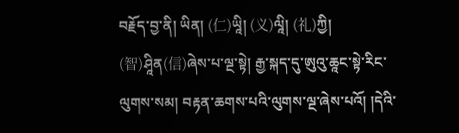བརྗོད་བྱ་ནི། ཡིན། (仁)ཡཱི། (义)ལཱི། (礼)ཀྱི། (智)ཤཱིན(信)ཞེས་པ་ལྔ་སྟེ། རྒྱ་སྐད་དུ་ཨུའུ་ཆཱང་སྟེ་རིང་ལུགས་སམ། བརྟན་ཆགས་པའི་ལུགས་ལྔ་ཞེས་པའོ། །དེའི་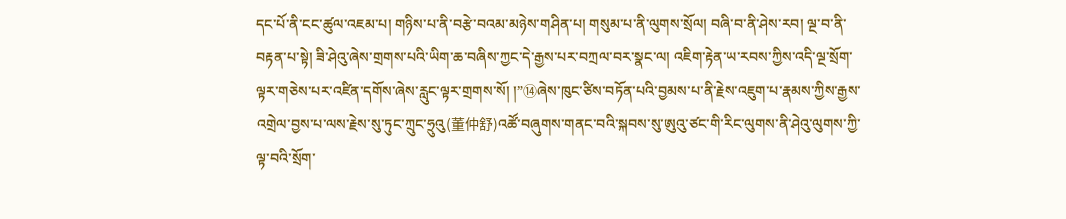དང་པོ་ནི་ངང་ཚུལ་འཇམ་པ། གཉིས་པ་ནི་བརྩེ་བའམ་མཉེས་གཤིན་པ། གསུམ་པ་ནི་ལུགས་སྲོལ། བཞི་བ་ནི་ཤེས་རབ། ལྔ་བ་ནི་བརྟན་པ་སྟེ། ཟི་ཤེའུ་ཞེས་གྲགས་པའི་ཡིག་ཆ་བཞིས་ཀྱང་དེ་རྒྱས་པར་བཀྲལ་བར་སྣང་ལ། འཇིག་རྟེན་ཡ་རབས་ཀྱིས་འདི་ལྔ་སྲོག་ལྟར་གཅེས་པར་འཛིན་དགོས་ཞེས་རླུང་ལྟར་གྲགས་སོ། །”⑭ཞེས་ཁུང་ཙིས་བཏོན་པའི་བྱམས་པ་ནི་རྗེས་འཇུག་པ་རྣམས་ཀྱིས་རྒྱས་འགྲེལ་བྱས་པ་ལས་རྗེས་སུ་ཏུང་ཀྲུང་ཧྲུའུ(董仲舒)འཚོ་བཞུགས་གནང་བའི་སྐབས་སུ་ཨུའུ་ཙང་གི་རིང་ལུགས་ནི་ཤེའུ་ལུགས་ཀྱི་ལྟ་བའི་སྲོག་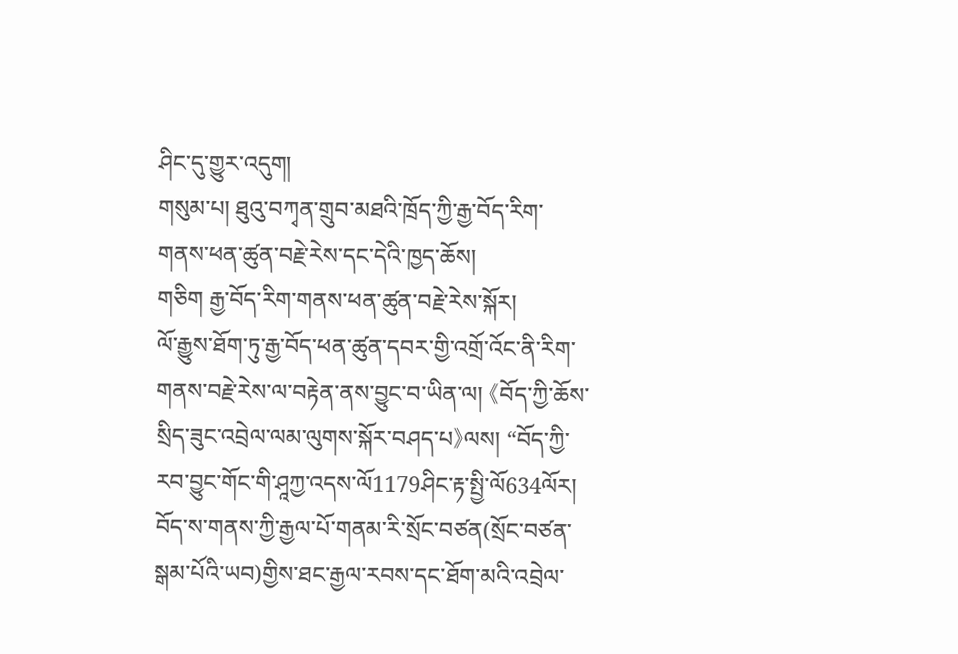ཤིང་དུ་གྱུར་འདུག།
གསུམ་པ། ཐུའུ་བཀྭན་གྲུབ་མཐའི་ཁྲོད་ཀྱི་རྒྱ་བོད་རིག་གནས་ཕན་ཚུན་བརྗེ་རེས་དང་དེའི་ཁྱད་ཆོས།
གཅིག རྒྱ་བོད་རིག་གནས་ཕན་ཚུན་བརྗེ་རེས་སྐོར།
ལོ་རྒྱུས་ཐོག་ཏུ་རྒྱ་བོད་ཕན་ཚུན་དབར་གྱི་འགྲོ་འོང་ནི་རིག་གནས་བརྗེ་རེས་ལ་བརྟེན་ནས་བྱུང་བ་ཡིན་ལ། 《བོད་ཀྱི་ཆོས་སྲིད་ཟུང་འབྲེལ་ལམ་ལུགས་སྐོར་བཤད་པ》ལས། “བོད་ཀྱི་རབ་བྱུང་གོང་གི་ཤཱཀྱ་འདས་ལོ1179ཤིང་རྟ་སྤྱི་ལོ634ལོར། བོད་ས་གནས་ཀྱི་རྒྱལ་པོ་གནམ་རི་སྲོང་བཙན(སྲོང་བཙན་སྒམ་པོའི་ཡབ)གྱིས་ཐང་རྒྱལ་རབས་དང་ཐོག་མའི་འབྲེལ་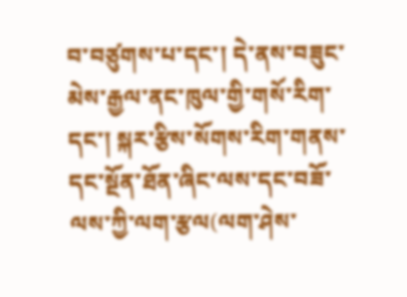བ་བཙུགས་པ་དང་། དེ་ནས་བཟུང་མེས་རྒྱལ་ནང་ཁུལ་གྱི་གསོ་རིག་དང་། སྐར་རྩིས་སོགས་རིག་གནས་དང་སྔོན་ཐོན་ཞིང་ལས་དང་བཟོ་ལས་ཀྱི་ལག་རྩལ(ལག་ཤེས་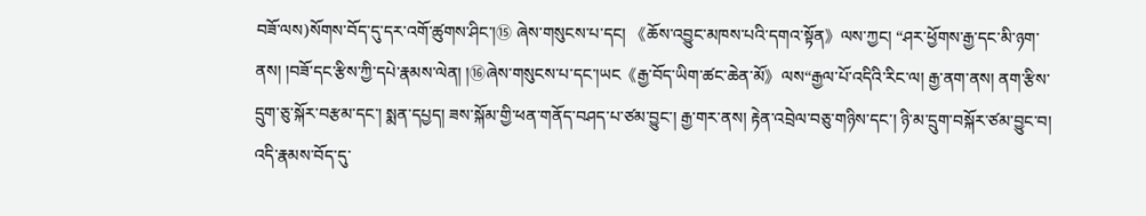བཟོ་ལས)སོགས་བོད་དུ་དར་འགོ་ཚུགས་ཤིང་།⑮ ཞེས་གསུངས་པ་དང། 《ཆོས་འབྱུང་མཁས་པའི་དགའ་སྟོན》ལས་ཀྱང། “ཤར་ཕྱོགས་རྒྱ་དང་མི་ཉག་ནས། །བཟོ་དང་རྩིས་ཀྱི་དཔེ་རྣམས་ལེན། །⑯ཞེས་གསུངས་པ་དང་།ཡང《རྒྱ་བོད་ཡིག་ཚང་ཆེན་མོ》ལས“རྒྱལ་པོ་འདིའི་རིང་ལ། རྒྱ་ནག་ནས། ནག་རྩིས་དྲུག་ཅུ་སྐོར་བརྩམ་དང་། སྨན་དཔྱད། ཟས་སྐོམ་གྱི་ཕན་གནོད་བཤད་པ་ཙམ་བྱུང་། རྒྱ་གར་ནས། རྟེན་འབྲེལ་བཅུ་གཉིས་དང་། ཉི་མ་དྲུག་བསྐོར་ཙམ་བྱུང་བ། འདི་རྣམས་བོད་དུ་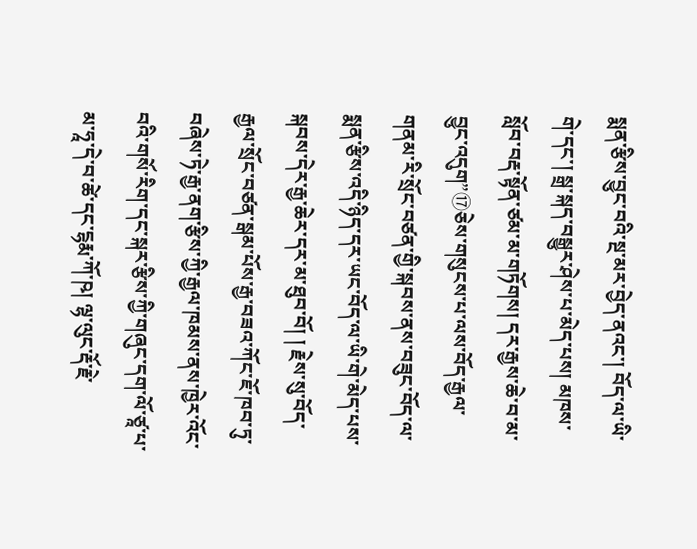སྨན་རྩིས་བྱུང་བའི་སྔ་མར་བྱེད་ནའང་། བོད་ལ་ཡི་གེ་དང་། སྒྲ་སྐད་བསྒྱུར་ཤེས་པ་མེད་པས། མཁས་སློབ་བརྡ་སྟོན་ཙམ་མ་གཏོགས། དར་རྒྱས་ཆེ་བ་མ་བྱུང་འདུག”⑰ཅེས་གསུངས་པ་ལས་བོད་རྒྱལ་གནམ་རི་སྲོང་བཙན་གྱི་སྐབས་ནས་བཟུང་བོད་ལ་སྨན་རྩིས་འདི་ཉིད་དར་ཡང་བོད་ལ་ཡི་གེ་མེད་པས་སྐབས་དེར་རྒྱ་ཆེར་དར་མ་ཐུབ་བོ། ། རྗེས་སུ་བོད་རྒྱལ་སྲོང་བཙན་སྒམ་པོས་རྒྱ་བཟའ་ཀོང་ཇོ་ཁབ་ཏུ་བཞེས་ཏེ་རྒྱ་ནག་རྩིས་ཀྱི་རྒྱལ་ཁམས་ནས་ཁྱེར་འོང་བའི་གསོ་རིག་དང་སྐར་རྩིས་ཀྱི་གཞུང་དག་ལོ་ཙཱ་པ་མ་ཧཱ་དེ་བ་ཚེ་དང་ངྷརྨ་ཀོ་ཥ། ལྷ་ལུང་རྡོ་རྗེ་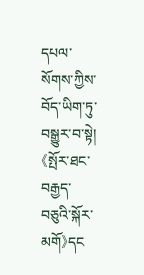དཔལ་སོགས་ཀྱིས་བོད་ཡིག་ཏུ་བསྒྱུར་བ་སྟེ། 《སྤོར་ཐང་བརྒྱད་བཅུའི་སྐོར་མགོ》དང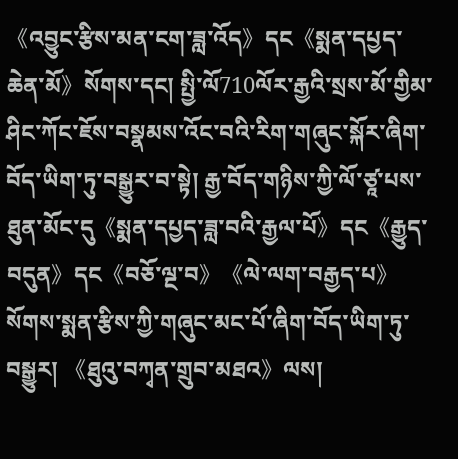《འབྱུང་རྩིས་མན་ངག་ཟླ་འོད》དང《སྨན་དཔྱད་ཆེན་མོ》སོགས་དང། སྤྱི་ལོ710ལོར་རྒྱའི་སྲས་མོ་གྱིམ་ཤིང་ཀོང་ཇོས་བསྣམས་འོང་བའི་རིག་གཞུང་སྐོར་ཞིག་བོད་ཡིག་ཏུ་བསྒྱུར་བ་སྟེ། རྒྱ་བོད་གཉིས་ཀྱི་ལོ་ཙཱ་པས་ཐུན་མོང་དུ《སྨན་དཔྱད་ཟླ་བའི་རྒྱལ་པོ》དང《རྒྱུད་བདུན》དང《བཅོ་ལྔ་བ》《ལེ་ལག་བརྒྱད་པ》སོགས་སྨན་རྩིས་ཀྱི་གཞུང་མང་པོ་ཞིག་བོད་ཡིག་ཏུ་བསྒྱུར། 《ཐུའུ་བཀྭན་གྲུབ་མཐའ》ལས།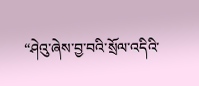“ཤེའུ་ཞེས་བྱ་བའི་སྲོལ་འདིའི་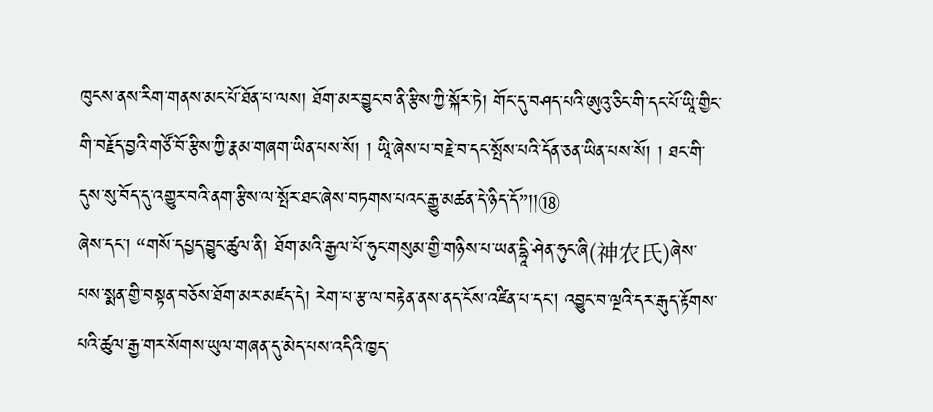ཁུངས་ནས་རིག་གནས་མང་པོ་ཐོན་པ་ལས། ཐོག་མར་བྱུང་བ་ནི་རྩིས་ཀྱི་སྐོར་ཏེ། གོང་དུ་བཤད་པའི་ཨུའུ་ཅིང་གི་དང་པོ་ཡཱི་གྱིང་གི་བརྗོད་བྱའི་གཙོ་བོ་རྩིས་ཀྱི་རྣམ་གཞག་ཡིན་པས་སོ། ། ཡཱི་ཞེས་པ་བརྗེ་བ་དང་སྤོས་པའི་དོན་ཅན་ཡིན་པས་སོ། ། ཐང་གི་དུས་སུ་བོད་དུ་འགྱུར་བའི་ནག་རྩིས་ལ་སྤོར་ཐང་ཞེས་བཏགས་པའང་རྒྱུ་མཚན་དེ་ཉིད་དོ”།།⑱
ཞེས་དང་། “གསོ་དཔྱད་བྱུང་ཚུལ་ནི། ཐོག་མའི་རྒྱལ་པོ་ཧུང་གསུམ་གྱི་གཉིས་པ་ཡན་དྷཱི་ཤེན་ཧུང་ཞི(神农氏)ཞེས་པས་སྨན་གྱི་བསྟན་བཅོས་ཐོག་མར་མཛད་དེ། རེག་པ་རྩ་ལ་བརྟེན་ནས་ནད་ངོས་འཛིན་པ་དང། འབྱུང་བ་ལྔའི་དར་རྒུད་རྟོགས་པའི་ཚུལ་རྒྱ་གར་སོགས་ཡུལ་གཞན་དུ་མེད་པས་འདིའི་ཁྱད་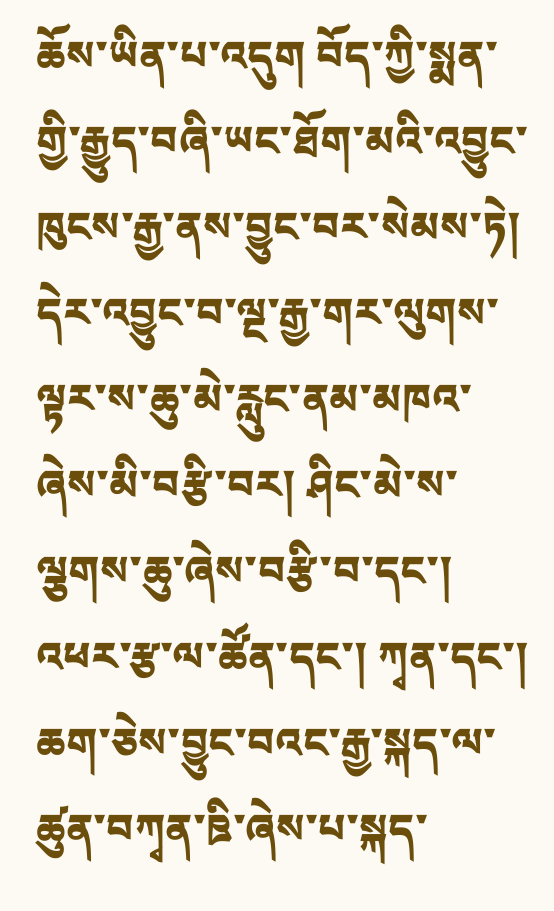ཆོས་ཡིན་པ་འདུག བོད་ཀྱི་སྨན་གྱི་རྒྱུད་བཞི་ཡང་ཐོག་མའི་འབྱུང་ཁུངས་རྒྱ་ནས་བྱུང་བར་སེམས་ཏེ། དེར་འབྱུང་བ་ལྔ་རྒྱ་གར་ལུགས་ལྟར་ས་ཆུ་མེ་རླུང་ནམ་མཁའ་ཞེས་མི་བརྩི་བར། ཤིང་མེ་ས་ལྕགས་ཆུ་ཞེས་བརྩི་བ་དང་། འཕར་རྩ་ལ་ཚོན་དང་། ཀྭན་དང་། ཆག་ཅེས་བྱུང་བའང་རྒྱ་སྐད་ལ་ཚུན་བཀྭན་ཋི་ཞེས་པ་སྐད་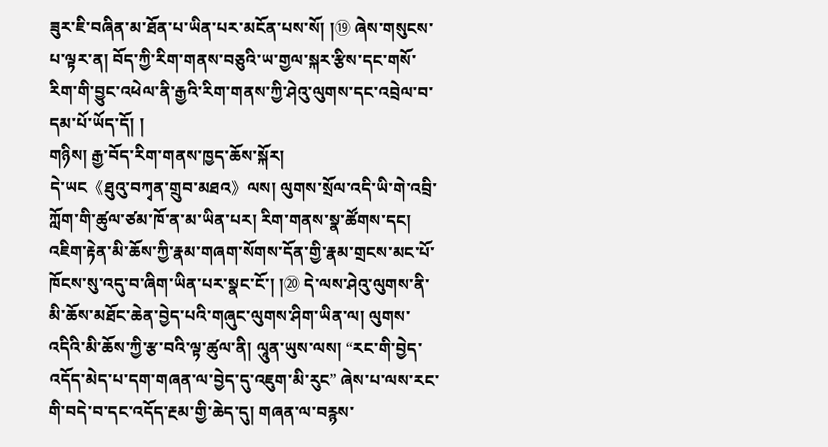ཟུར་ཇི་བཞིན་མ་ཐོན་པ་ཡིན་པར་མངོན་པས་སོ། །⑲ ཞེས་གསུངས་པ་ལྟར་ན། བོད་ཀྱི་རིག་གནས་བཅུའི་ཡ་གྱལ་སྐར་རྩིས་དང་གསོ་རིག་གི་བྱུང་འཕེལ་ནི་རྒྱའི་རིག་གནས་ཀྱི་ཤེའུ་ལུགས་དང་འབྲེལ་བ་དམ་པོ་ཡོད་དོ། །
གཉིས། རྒྱ་བོད་རིག་གནས་ཁྱད་ཆོས་སྐོར།
དེ་ཡང《ཐུའུ་བཀྭན་གྲུབ་མཐའ》ལས། ལུགས་སྲོལ་འདི་ཡི་གེ་འབྲི་ཀློག་གི་ཚུལ་ཙམ་ཁོ་ན་མ་ཡིན་པར། རིག་གནས་སྣ་ཚོགས་དང། འཇིག་རྟེན་མི་ཆོས་ཀྱི་རྣམ་གཞག་སོགས་དོན་གྱི་རྣམ་གྲངས་མང་པོ་ཁོངས་སུ་འདུ་བ་ཞིག་ཡིན་པར་སྣང་ངོ་། །⑳ དེ་ལས་ཤེའུ་ལུགས་ནི་མི་ཆོས་མཐོང་ཆེན་བྱེད་པའི་གཞུང་ལུགས་ཤིག་ཡིན་ལ། ལུགས་འདིའི་མི་ཆོས་ཀྱི་རྩ་བའི་ལྟ་ཚུལ་ནི། ལཱུན་ཡུས་ལས། “རང་གི་བྱེད་འདོད་མེད་པ་དག་གཞན་ལ་བྱེད་དུ་འཇུག་མི་རུང” ཞེས་པ་ལས་རང་གི་བདེ་བ་དང་འདོད་རྔམ་གྱི་ཆེད་དུ། གཞན་ལ་བརྙས་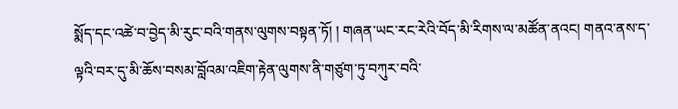སྨོད་དང་འཚེ་བ་བྱེད་མི་རུང་བའི་གནས་ལུགས་བསྟན་ཏོ། ། གཞན་ཡང་རང་རེའི་བོད་མི་རིགས་ལ་མཚོན་ནའང། གནའ་ནས་ད་ལྟའི་བར་དུ་མི་ཆོས་བསམ་བློའམ་འཇིག་རྟེན་ལུགས་ནི་གཙུག་ཏུ་བཀུར་བའི་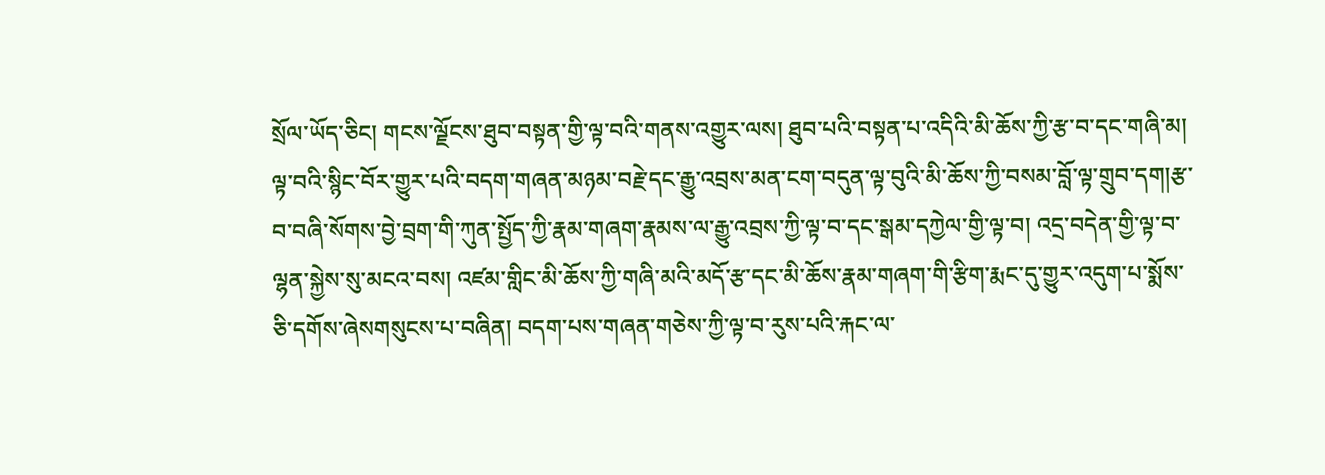སྲོལ་ཡོད་ཅིང། གངས་ལྗོངས་ཐུབ་བསྟན་གྱི་ལྟ་བའི་གནས་འགྱུར་ལས། ཐུབ་པའི་བསྟན་པ་འདིའི་མི་ཆོས་ཀྱི་རྩ་བ་དང་གཞི་མ། ལྟ་བའི་སྙིང་བོར་གྱུར་པའི་བདག་གཞན་མཉམ་བརྗེ་དང་རྒྱུ་འབྲས་མན་ངག་བདུན་ལྟ་བུའི་མི་ཆོས་ཀྱི་བསམ་བློ་ལྟ་གྲུབ་དག།རྩ་བ་བཞི་སོགས་བྱེ་བྲག་གི་ཀུན་སྤྱོད་ཀྱི་རྣམ་གཞག་རྣམས་ལ་རྒྱུ་འབྲས་ཀྱི་ལྟ་བ་དང་སྒམ་དཀྱེལ་གྱི་ལྟ་བ། འདྲ་བདེན་གྱི་ལྟ་བ་ལྷན་སྐྱེས་སུ་མངའ་བས། འཛམ་གླིང་མི་ཆོས་ཀྱི་གཞི་མའི་མདོ་རྩ་དང་མི་ཆོས་རྣམ་གཞག་གི་རྩིག་རྨང་དུ་གྱུར་འདུག་པ་སྨོས་ཅི་དགོས་ཞེསགསུངས་པ་བཞིན། བདག་པས་གཞན་གཅེས་ཀྱི་ལྟ་བ་རུས་པའི་རྐང་ལ་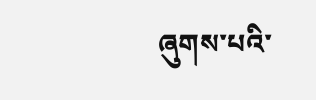ཞུགས་པའི་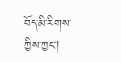བོད་མི་རིགས་ཀྱིས་ཀྱང།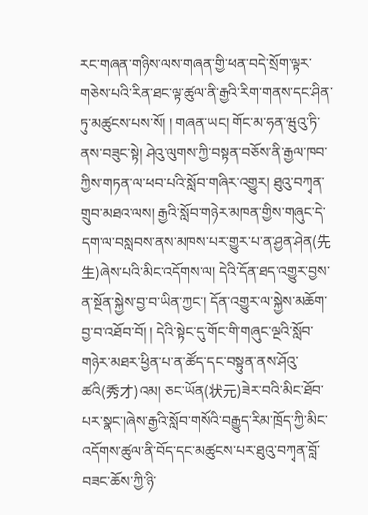རང་གཞན་གཉིས་ལས་གཞན་གྱི་ཕན་བདེ་སྲོག་ལྟར་གཅེས་པའི་རིན་ཐང་ལྟ་ཚུལ་ནི་རྒྱའི་རིག་གནས་དང་ཤིན་ཏུ་མཚུངས་པས་སོ། ། གཞན་ཡང། གོང་མ་ཧན་ཝུའུ་ཏི་ནས་བཟུང་སྟེ། ཤེའུ་ལུགས་ཀྱི་བསྟན་བཅོས་ནི་རྒྱལ་ཁབ་ཀྱིས་གཏན་ལ་ཕབ་པའི་སློབ་གཞིར་འགྱུར། ཐུའུ་བཀྭན་གྲུབ་མཐའ་ལས། རྒྱའི་སློབ་གཉེར་མཁན་གྱིས་གཞུང་དེ་དག་ལ་བསླབས་ནས་མཁས་པར་གྱུར་པ་ན་ཤྱན་ཤེན(先生)ཞེས་པའི་མིང་འདོགས་ལ། དེའི་དོན་ཐད་འགྱུར་བྱས་ན་སྔོན་སྐྱེས་བྱ་བ་ཡིན་ཀྱང་། དོན་འགྱུར་ལ་སྐྱེས་མཆོག་བྱ་བ་འཐོབ་བོ། ། དེའི་སྟེང་དུ་གོང་གི་གཞུང་ལྔའི་སློབ་གཉེར་མཐར་ཕྱིན་པ་ན་ཚོད་དང་བསྟུན་ནས་ཤོའུ་ཚའི(秀才)འམ། ཅང་ཡོན(状元)ཟེར་བའི་མིང་ཐོབ་པར་སྣང་།ཞེས་རྒྱའི་སློབ་གསོའི་བརྒྱུད་རིམ་ཁྲོད་ཀྱི་མིང་འདོགས་ཚུལ་ནི་བོད་དང་མཚུངས་པར་ཐུའུ་བཀྭན་བློ་བཟང་ཆོས་ཀྱི་ཉི་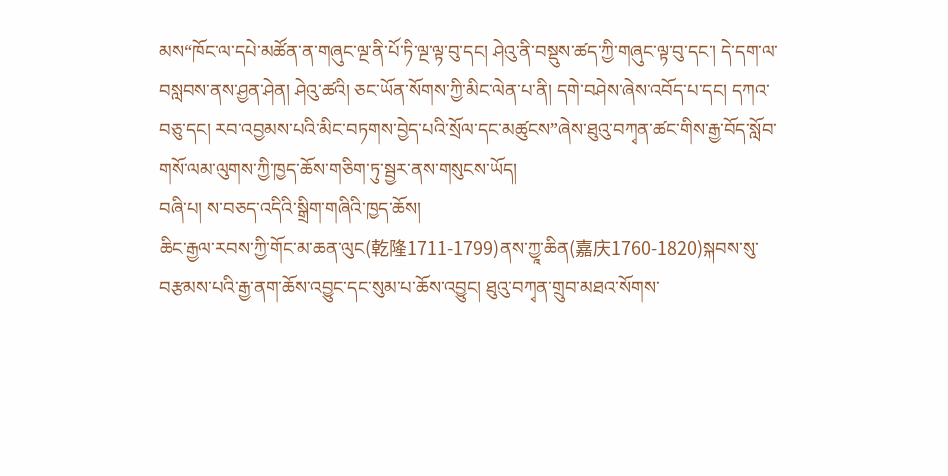མས“ཁོང་ལ་དཔེ་མཚོན་ན་གཞུང་ལྔ་ནི་པོ་ཏི་ལྔ་ལྟ་བུ་དང། ཤེའུ་ནི་བསྡུས་ཚད་ཀྱི་གཞུང་ལྟ་བུ་དང་། དེ་དག་ལ་བསླབས་ནས་ཤྱན་ཤེན། ཤེའུ་ཚའི། ཅང་ཡོན་སོགས་ཀྱི་མིང་ལེན་པ་ནི། དགེ་བཤེས་ཞེས་འབོད་པ་དང། དཀའ་བཅུ་དང། རབ་འབྱམས་པའི་མིང་བཏགས་བྱེད་པའི་སྲོལ་དང་མཚུངས”ཞེས་ཐུའུ་བཀྭན་ཚང་གིས་རྒྱ་བོད་སློབ་གསོ་ལམ་ལུགས་ཀྱི་ཁྱད་ཆོས་གཅིག་ཏུ་སྦྱར་ནས་གསུངས་ཡོད།
བཞི་པ། ས་བཅད་འདིའི་སྒྲིག་གཞིའི་ཁྱད་ཆོས།
ཆིང་རྒྱལ་རབས་ཀྱི་གོང་མ་ཆན་ལུང(乾隆1711-1799)ནས་ཀྱཱ་ཆིན(嘉庆1760-1820)སྐབས་སུ་བརྩམས་པའི་རྒྱ་ནག་ཆོས་འབྱུང་དང་སུམ་པ་ཆོས་འབྱུང། ཐུའུ་བཀྭན་གྲུབ་མཐའ་སོགས་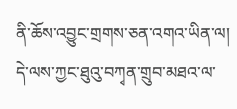ནི་ཆོས་འབྱུང་གྲགས་ཅན་འགའ་ཡིན་ལ། དེ་ལས་ཀྱང་ཐུའུ་བཀྭན་གྲུབ་མཐའ་ལ་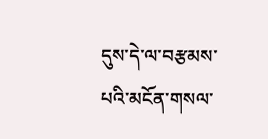དུས་དེ་ལ་བརྩམས་པའི་མངོན་གསལ་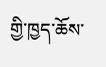གྱི་ཁྱད་ཆོས་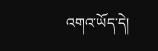འགའ་ཡོད་དེ།